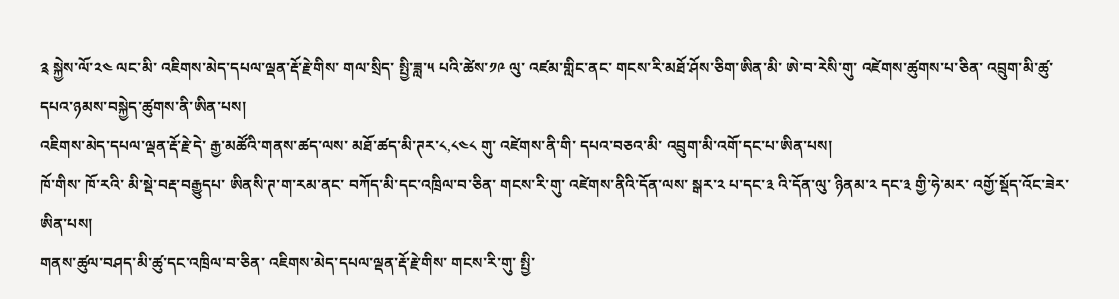༉ སྐྱེས་ལོ་༢༤ ལང་མི་ འཇིགས་མེད་དཔལ་ལྡན་རྡོ་རྗེ་གིས་ གལ་སྲིད་ སྤྱི་ཟླ་༥ པའི་ཚེས་༡༩ ལུ་ འཛམ་གླིང་ནང་ གངས་རི་མཐོ་ཤོས་ཅིག་ཨིན་མི་ ཨེ་བ་རེསི་གུ་ འཛེགས་ཚུགས་པ་ཅིན་ འབྲུག་མི་ཚུ་ དཔའ་ཉམས་བསྐྱེད་ཚུགས་ནི་ཨིན་པས།
འཇིགས་མེད་དཔལ་ལྡན་རྡོ་རྗེ་དེ་ རྒྱ་མཚོའི་གནས་ཚད་ལས་ མཐོ་ཚད་མི་ཊར་༨,༨༤༨ གུ་ འཛེགས་ནི་གི་ དཔའ་བཅའ་མི་ འབྲུག་མི་འགོ་དང་པ་ཨིན་པས།
ཁོ་གིས་ ཁོ་རའི་ མི་སྡེ་བརྡ་བརྒྱུདཔ་ ཨིནསི་ཊ་ག་རམ་ནང་ བཀོད་མི་དང་འཁྲིལ་བ་ཅིན་ གངས་རི་གུ་ འཛེགས་ནིའི་དོན་ལས་ སྒར་༢ པ་དང་༣ འི་དོན་ལུ་ ཉིནམ་༢ དང་༣ གྱི་ཧེ་མར་ འགྱོ་སྡོད་འོང་ཟེར་ཨིན་པས།
གནས་ཚུལ་བཤད་མི་ཚུ་དང་འཁྲིལ་བ་ཅིན་ འཇིགས་མེད་དཔལ་ལྡན་རྡོ་རྗེ་གིས་ གངས་རི་གུ་ སྤྱི་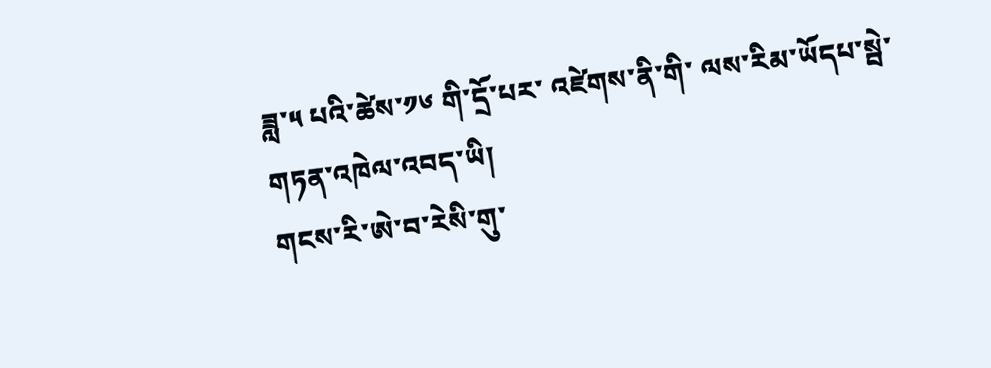ཟླ་༥ པའི་ཚེས་༡༦ གི་དྲོ་པར་ འཛེགས་ནི་གི་ ལས་རིམ་ཡོདཔ་སྦེ་ གཏན་འཁེལ་འབད་ཡི།
གངས་རི་ཨེ་བ་རེསི་གུ་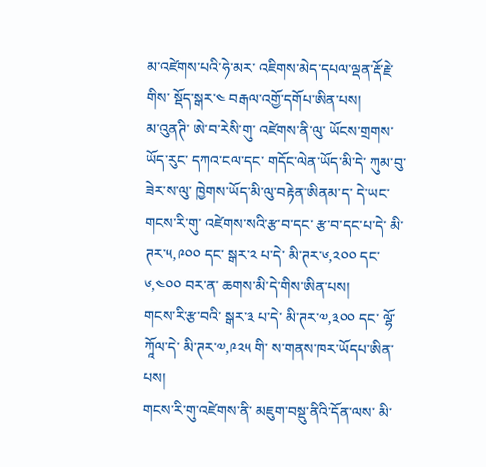མ་འཛེགས་པའི་ཧེ་མར་ འཇིགས་མེད་དཔལ་ལྡན་རྡོ་རྗེ་གིས་ སྡོད་སྒར་༤ བརྒལ་འགྱོ་དགོཔ་ཨིན་པས།
མ་འུནཊི་ ཨེ་བ་རེསི་གུ་ འཛེགས་ནི་ལུ་ ཡོངས་གྲགས་ཡོད་རུང་ དཀའ་ངལ་དང་ གདོང་ལེན་ཡོད་མི་དེ་ ཀུམ་བུ་ཟེར་ས་ལུ་ ཁྱེགས་ཡོད་མི་ལུ་བརྟེན་ཨིནམ་ད་ དེ་ཡང་ གངས་རི་གུ་ འཛེགས་སའི་རྩ་བ་དང་ རྩ་བ་དང་པ་དེ་ མི་ཊར་༥,༩༠༠ དང་ སྒར་༢ པ་དེ་ མི་ཊར་༦,༢༠༠ དང་༦,༤༠༠ བར་ན་ ཆགས་མི་དེ་གིས་ཨིན་པས།
གངས་རི་རྩ་བའི་ སྒར་༣ པ་དེ་ མི་ཊར་༧,༣༠༠ དང་ ལྷོ་ཀཱོལ་དེ་ མི་ཊར་༧,༩༢༥ གི་ ས་གནས་ཁར་ཡོདཔ་ཨིན་པས།
གངས་རི་གུ་འཛེགས་ནི་ མཇུག་བསྡུ་ནིའི་དོན་ལས་ མི་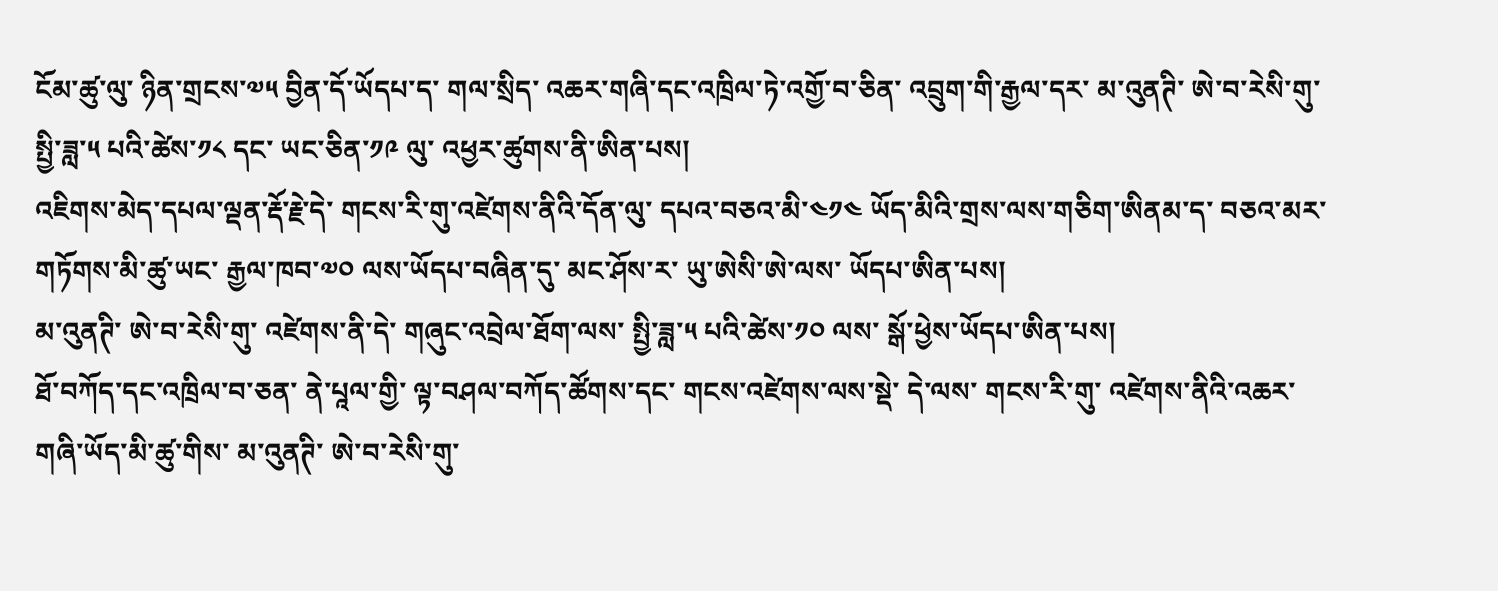ངོམ་ཚུ་ལུ་ ཉིན་གྲངས་༧༥ བྱིན་དོ་ཡོདཔ་ད་ གལ་སྲིད་ འཆར་གཞི་དང་འཁྲིལ་ཏེ་འགྱོ་བ་ཅིན་ འབྲུག་གི་རྒྱལ་དར་ མ་འུནཊི་ ཨེ་བ་རེསི་གུ་ སྤྱི་ཟླ་༥ པའི་ཚེས་༡༨ དང་ ཡང་ཅིན་༡༩ ལུ་ འཕྱར་ཚུགས་ནི་ཨིན་པས།
འཇིགས་མེད་དཔལ་ལྡན་རྡོ་རྗེ་དེ་ གངས་རི་གུ་འཛེགས་ནིའི་དོན་ལུ་ དཔའ་བཅའ་མི་༤༡༤ ཡོད་མིའི་གྲས་ལས་གཅིག་ཨིནམ་ད་ བཅའ་མར་གཏོགས་མི་ཚུ་ཡང་ རྒྱལ་ཁབ་༧༠ ལས་ཡོདཔ་བཞིན་དུ་ མང་ཤོས་ར་ ཡུ་ཨེསི་ཨེ་ལས་ ཡོདཔ་ཨིན་པས།
མ་འུནཊི་ ཨེ་བ་རེསི་གུ་ འཛེགས་ནི་དེ་ གཞུང་འབྲེལ་ཐོག་ལས་ སྤྱི་ཟླ་༥ པའི་ཚེས་༡༠ ལས་ སྒོ་ཕྱེས་ཡོདཔ་ཨིན་པས།
ཐོ་བཀོད་དང་འཁྲིལ་བ་ཅན་ ནེ་པཱལ་གྱི་ ལྟ་བཤལ་བཀོད་ཚོགས་དང་ གངས་འཛེགས་ལས་སྡེ་ དེ་ལས་ གངས་རི་གུ་ འཛེགས་ནིའི་འཆར་གཞི་ཡོད་མི་ཚུ་གིས་ མ་འུནཊི་ ཨེ་བ་རེསི་གུ་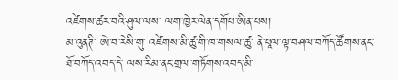འཛེགས་ཚར་བའི་ཤུལ་ལས་ ལག་ཁྱེར་ལེན་དགོཔ་ཨིན་པས།
མ་འུནཊི་ ཨེ་བ་རེསི་གུ་ འཛེགས་མི་ཚུ་གི་ཁ་གསལ་ཚུ་ ནེ་པཱལ་ལྟ་བཤལ་བཀོད་ཚོགས་ནང་ ཐོ་བཀོད་འབད་དེ་ ལས་རིམ་ནང་གྲལ་གཏོགས་འབད་མི་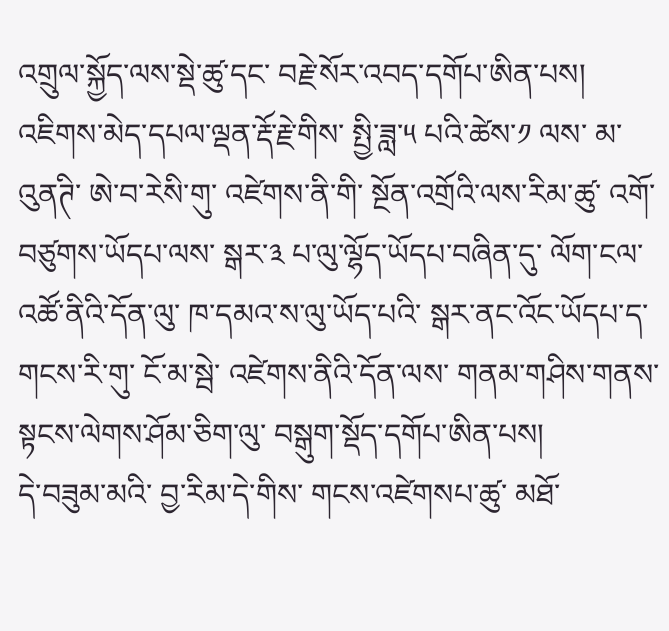འགྲུལ་སྐྱོད་ལས་སྡེ་ཚུ་དང་ བརྗེ་སོར་འབད་དགོཔ་ཨིན་པས།
འཇིགས་མེད་དཔལ་ལྡན་རྡོ་རྗེ་གིས་ སྤྱི་ཟླ་༥ པའི་ཚེས་༡ ལས་ མ་འུནཊི་ ཨེ་བ་རེསི་གུ་ འཛེགས་ནི་གི་ སྔོན་འགྲོའི་ལས་རིམ་ཚུ་ འགོ་བཙུགས་ཡོདཔ་ལས་ སྒར་༣ པ་ལུ་ལྷོད་ཡོདཔ་བཞིན་དུ་ ལོག་ངལ་འཚོ་ནིའི་དོན་ལུ་ ཁ་དམའ་ས་ལུ་ཡོད་པའི་ སྒར་ནང་འོང་ཡོདཔ་ད་ གངས་རི་གུ་ ངོ་མ་སྦེ་ འཛེགས་ནིའི་དོན་ལས་ གནམ་གཤིས་གནས་སྟངས་ལེགས་ཤོམ་ཅིག་ལུ་ བསྒུག་སྡོད་དགོཔ་ཨིན་པས།
དེ་བཟུམ་མའི་ བྱ་རིམ་དེ་གིས་ གངས་འཛེགསཔ་ཚུ་ མཐོ་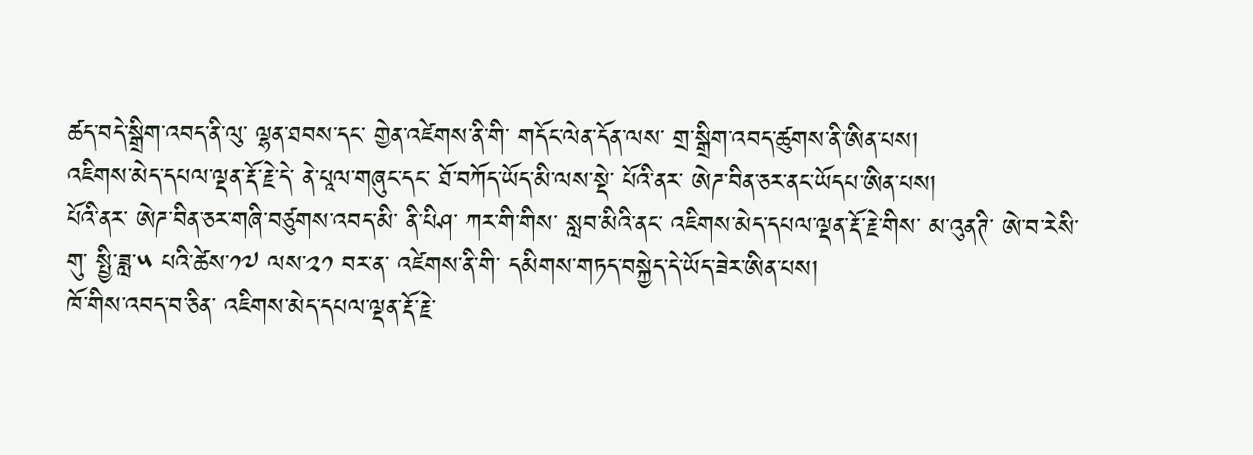ཚད་བདེ་སྒྲིག་འབད་ནི་ལུ་ ལྷན་ཐབས་དང་ གྱེན་འཛེགས་ནི་གི་ གདོང་ལེན་དོན་ལས་ གྲ་སྒྲིག་འབད་ཚུགས་ནི་ཨིན་པས།
འཇིགས་མེད་དཔལ་ལྡན་རྡོ་རྗེ་དེ་ ནེ་པཱལ་གཞུང་དང་ ཐོ་བཀོད་ཡོད་མི་ལས་སྡེ་ པོའི་ནར་ ཨེཌ་བིན་ཅར་ནང་ཡོདཔ་ཨིན་པས།
པོའི་ནར་ ཨེཌ་བིན་ཅར་གཞི་བཙུགས་འབད་མི་ ནི་པིཤ་ ཀར་གི་གིས་ སླབ་མིའི་ནང་ འཇིགས་མེད་དཔལ་ལྡན་རྡོ་རྗེ་གིས་ མ་འུནཊི་ ཨེ་བ་རེསི་གུ་ སྤྱི་ཟླ་༥ པའི་ཚེས་༡༧ ལས་༢༡ བར་ན་ འཛེགས་ནི་གི་ དམིགས་གཏད་བསྐྱེད་དེ་ཡོད་ཟེར་ཨིན་པས།
ཁོ་གིས་འབད་བ་ཅིན་ འཇིགས་མེད་དཔལ་ལྡན་རྡོ་རྗེ་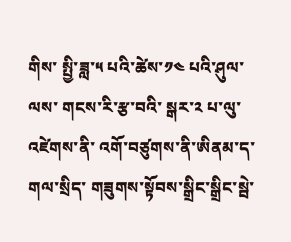གིས་ སྤྱི་ཟླ་༥ པའི་ཚེས་༡༤ པའི་ཤུལ་ལས་ གངས་རི་རྩ་བའི་ སྒར་༢ པ་ལུ་འཛེགས་ནི་ འགོ་བཙུགས་ནི་ཨིནམ་ད་ གལ་སྲིད་ གཟུགས་སྟོབས་སྒྲིང་སྒྲིང་སྦེ་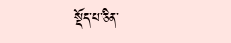སྡོད་པ་ཅིན་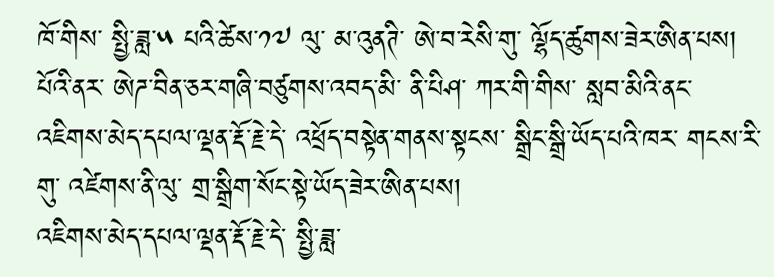ཁོ་གིས་ སྤྱི་ཟླ་༥ པའི་ཚེས་༡༧ ལུ་ མ་འུནཊི་ ཨེ་བ་རེསི་གུ་ ལྷོད་ཚུགས་ཟེར་ཨིན་པས།
པོའི་ནར་ ཨེཌ་བིན་ཅར་གཞི་བཙུགས་འབད་མི་ ནི་པིཤ་ ཀར་གི་གིས་ སླབ་མིའི་ནང་ འཇིགས་མེད་དཔལ་ལྡན་རྡོ་རྗེ་དེ་ འཕྲོད་བསྟེན་གནས་སྟངས་ སྒྲིང་སྒྲི་ཡོད་པའི་ཁར་ གངས་རི་གུ་ འཛེགས་ནི་ལུ་ གྲ་སྒྲིག་སོང་སྟེ་ཡོད་ཟེར་ཨིན་པས།
འཇིགས་མེད་དཔལ་ལྡན་རྡོ་རྗེ་དེ་ སྤྱི་ཟླ་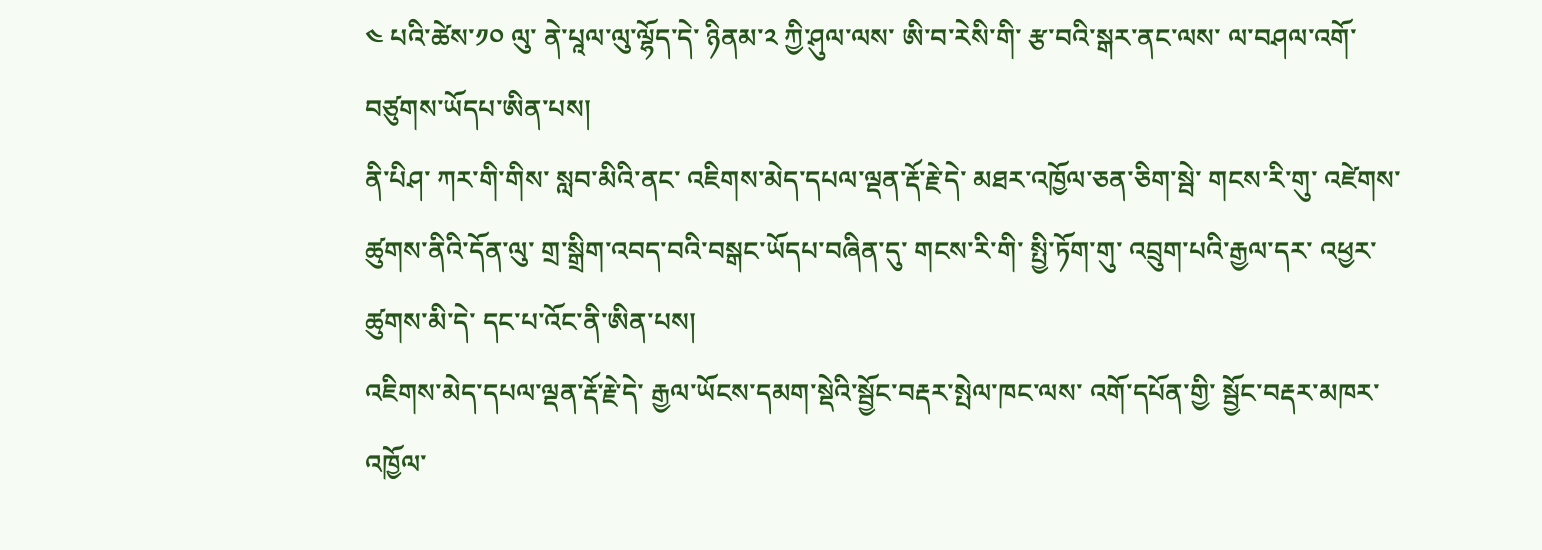༤ པའི་ཚེས་༡༠ ལུ་ ནེ་པཱལ་ལུ་ལྷོད་དེ་ ཉིནམ་༢ ཀྱི་ཤུལ་ལས་ ཨི་བ་རེསི་གི་ རྩ་བའི་སྒར་ནང་ལས་ ལ་བཤལ་འགོ་བཙུགས་ཡོདཔ་ཨིན་པས།
ནི་པིཤ་ ཀར་གི་གིས་ སླབ་མིའི་ནང་ འཇིགས་མེད་དཔལ་ལྡན་རྡོ་རྗེ་དེ་ མཐར་འཁྱོལ་ཅན་ཅིག་སྦེ་ གངས་རི་གུ་ འཛེགས་ཚུགས་ནིའི་དོན་ལུ་ གྲ་སྒྲིག་འབད་བའི་བསྒང་ཡོདཔ་བཞིན་དུ་ གངས་རི་གི་ སྤྱི་ཏོག་གུ་ འབྲུག་པའི་རྒྱལ་དར་ འཕྱར་ཚུགས་མི་དེ་ དང་པ་འོང་ནི་ཨིན་པས།
འཇིགས་མེད་དཔལ་ལྡན་རྡོ་རྗེ་དེ་ རྒྱལ་ཡོངས་དམག་སྡེའི་སྦྱོང་བརྡར་སྤེལ་ཁང་ལས་ འགོ་དཔོན་གྱི་ སྦྱོང་བརྡར་མཁར་འཁྱོལ་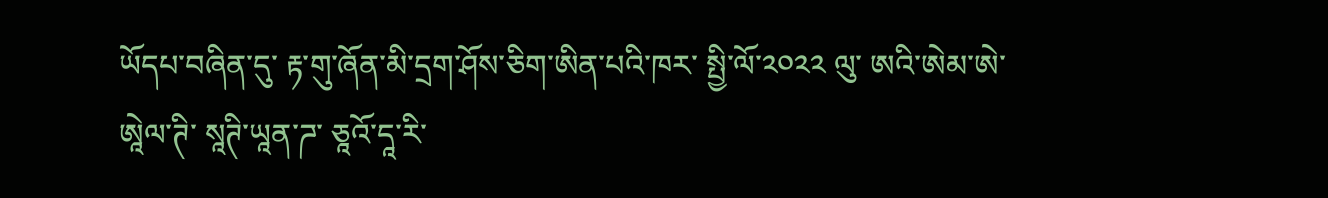ཡོདཔ་བཞིན་དུ་ རྟ་གུ་ཞོན་མི་དྲག་ཤོས་ཅིག་ཨིན་པའི་ཁར་ སྤྱི་ལོ་༢༠༢༢ ལུ་ ཨའི་ཨེམ་ཨེ་ཨཱེལ་ཊི་ སཱཊི་ཡཱན་ཌ་ ཅཱའོ་དཱ་རི་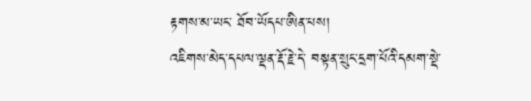རྟགས་མ་ཡང་ ཐོབ་ཡོདཔ་ཨིན་པས།
འཇིགས་མེད་དཔལ་ལྡན་རྡོ་རྗེ་དེ་ བསྟན་སྲུང་དྲག་པོའི་དམག་སྡེ་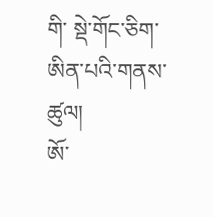གི་ སྡེ་གོང་ཅིག་ ཨིན་པའི་གནས་ཚུལ།
ཨོ་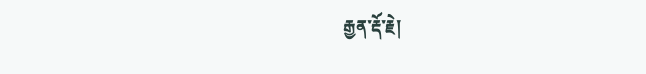རྒྱན་རྡོ་རྗེ།